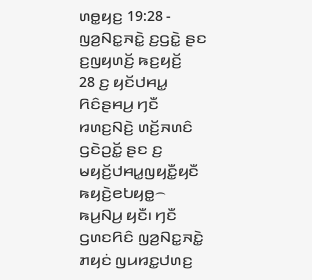ꤛꤥ꤭ꤟꤢ꤬ 19:28 - ꤜꤤ꤬ꤡꤢ꤭ꤏꤢꤧ꤭ ꤢ꤬ꤞꤢꤧ꤭ ꤔꤢ ꤢ꤬ꤜꤟꤛꤢꤩ꤬ ꤒꤢ꤬ꤟꤢꤩ꤬
28 ꤢ꤬ ꤟꤢꤩꤓꤌꤣ꤭ ꤖꤢꤨꤔꤌꤣ꤬ ꤚꤢꤪ ꤙꤛꤢ꤬ꤡꤢꤧ꤬ ꤛꤢꤩ꤬ꤏꤛꤢꤨ ꤞꤢꤧꤑꤢꤩ꤭ ꤔꤢ ꤢ꤬ ꤗꤟꤢꤩ꤬ꤓꤌꤣ꤭ꤜꤟꤢꤪ꤭ꤟꤢꤪ ꤒꤟꤢꤧ꤬ꤕꤝꤟꤥ꤭꤮ ꤒꤣ꤬ꤡꤣ꤬ ꤟꤢꤪ꤯ ꤚꤢꤪ ꤞꤛꤢꤖꤢꤨ ꤜꤤ꤬ꤡꤢ꤭ꤏꤢꤧ꤭ ꤊꤟꤢꤦ ꤜꤣꤙꤢ꤭ꤓꤛꤢ꤬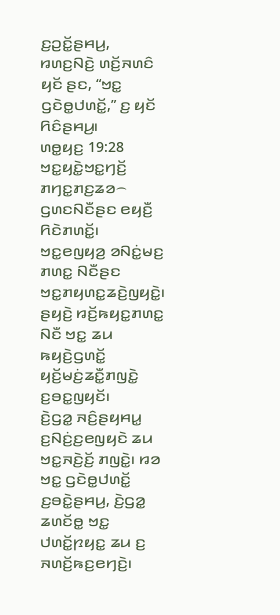ꤢ꤬ꤑꤢꤩ꤭ꤔꤌꤣ꤬, ꤙꤛꤢ꤬ꤡꤢꤧ꤬ ꤛꤢꤩ꤬ꤏꤛꤢꤨ ꤟꤢꤩ ꤔꤢ, “ꤠꤢ꤭ ꤞꤢꤧꤥ꤭ꤓꤛꤢꤩ꤭,” ꤢ꤬ ꤟꤢꤩ ꤖꤢꤨꤔꤌꤣ꤬꤯
ꤛꤥ꤭ꤟꤢ꤬ 19:28
ꤠꤢ꤭ꤟꤢꤧ꤭ꤠꤢ꤭ꤚꤢꤩ꤬ ꤊꤚꤢ꤭ꤊꤢ꤬ꤘꤤ꤮ ꤞꤛꤢꤡꤢꤪꤔꤢ ꤕꤟꤢꤪ꤬ ꤖꤢꤧꤊꤛꤢꤩ꤭꤯ ꤠꤢ꤭ꤕꤜꤟꤤ꤬ ꤤꤡꤢꤦ꤭ꤗꤢ꤬ ꤊꤛꤢ꤭ ꤡꤢꤪꤔꤢ ꤠꤢ꤭ꤊꤟꤛꤢ꤭ꤘꤢꤧ꤬ꤜꤟꤢꤧ꤭꤯ ꤔꤟꤢꤧ꤬ ꤙꤢꤩ꤬ꤒꤟꤢ꤭ꤊꤛꤢ꤭ ꤡꤢꤪ ꤠꤢ꤭ ꤘꤣ ꤒꤟꤢꤧ꤬ꤞꤛꤢꤩ꤭ ꤟꤢꤩ꤬ꤗꤢꤦ꤬ꤘꤢꤪ꤭ꤊꤜꤢꤧ꤭ ꤢ꤬ꤋꤢ꤭ꤜꤟꤢꤩ꤯
ꤢꤧ꤬ꤞꤤ꤭ ꤏꤢꤨ꤬ꤔꤟꤌꤣ꤭ ꤢ꤬ꤡꤢꤦ꤬ꤢ꤬ꤕꤜꤟꤢꤧ ꤘꤣ ꤠꤢ꤭ꤏꤢꤧ꤬ꤢꤩ꤬ ꤊꤜꤢꤧ꤭꤯ ꤙꤤ ꤠꤢ꤭ ꤞꤢꤧꤥ꤭ꤓꤛꤢꤩ꤭ ꤢ꤬ꤋꤢꤧ꤭ꤔꤌꤣ꤬, ꤢꤧ꤬ꤞꤤ꤭ ꤘꤛꤢꤩꤥ꤭ ꤠꤢ꤭ ꤓꤛꤢꤩ꤭ꤐꤟꤢ꤭ ꤘꤣ ꤢ꤬ ꤏꤛꤢꤩ꤬ꤒꤢ꤬ꤕꤚꤢꤧ꤬꤯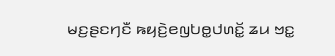ꤗꤢ꤬ꤔꤢꤚꤢꤪ ꤒꤟꤢꤧ꤬ꤕꤜꤝꤥ꤭ꤓꤛꤢꤩ꤭ ꤘꤣ ꤠꤢ꤭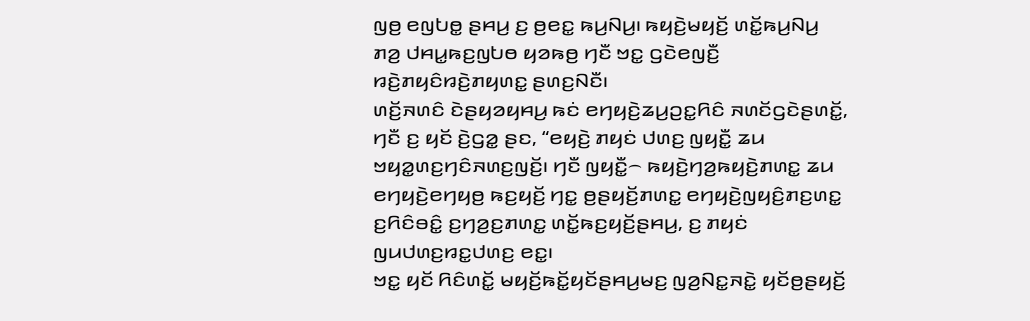ꤜꤥ꤬ ꤕꤜꤝꤥ꤭ ꤔꤌꤣ꤬ ꤢ꤬ ꤥ꤬ꤕꤢ꤭ ꤒꤣ꤬ꤡꤣ꤬꤯ ꤒꤟꤢꤧ꤬ꤗꤟꤢꤩ꤬ ꤛꤢꤩ꤭ꤒꤣ꤬ꤡꤣ꤬ ꤊꤤ꤬ ꤓꤌꤣ꤭ꤒꤢ꤬ꤜꤝꤥ ꤟꤤꤒꤥ꤬ ꤚꤢꤪ ꤠꤢ꤭ ꤞꤢꤧꤕꤜꤢꤪ꤬ ꤙꤢꤧ꤬ꤊꤟꤢꤨꤙꤢꤧ꤬ꤊꤟꤛꤢ꤭ ꤔꤛꤢ꤬ꤡꤢꤪ꤯
ꤛꤢꤩ꤬ꤏꤛꤢꤨ ꤢꤧꤔꤟꤤꤟꤌꤣ꤬ ꤒꤢꤦ ꤕꤚꤟꤢꤧ꤬ꤘꤣ꤬ꤑꤢ꤭ꤖꤢꤨ ꤏꤛꤢꤩꤞꤢꤧꤔꤛꤢꤩ꤭, ꤚꤢꤪ ꤢ꤬ ꤟꤢꤩ ꤢꤧ꤬ꤞꤤ꤭ ꤔꤢ, “ꤕꤟꤢꤧ꤬ ꤊꤟꤢꤦ ꤓꤛꤢ꤬ ꤜꤟꤢꤪ꤭ ꤘꤣ ꤠꤟꤤ꤭ꤛꤢ꤬ꤚꤢꤨꤏꤛꤢ꤬ꤜꤢꤩ꤬꤯ ꤚꤢꤪ ꤜꤟꤢꤪ꤭꤮ ꤒꤟꤢꤧ꤬ꤚꤤ꤬ꤒꤟꤢꤧ꤬ꤊꤛꤢ꤭ ꤘꤣ ꤕꤚꤟꤢꤧ꤬ꤕꤚꤟꤥ꤬ ꤒꤢ꤬ꤟꤢꤩ꤬ ꤚꤢ꤭ ꤥ꤬ꤔꤟꤢꤩ꤬ꤊꤛꤢ꤭ ꤕꤚꤟꤢꤧ꤬ꤜꤟꤢꤨ꤬ꤊꤢ꤬ꤛꤢ꤭ ꤢ꤬ꤖꤢꤨꤋꤢꤨ꤭ ꤢ꤬ꤚꤤ꤬ꤢ꤬ꤊꤛꤢ꤭ ꤛꤢꤩ꤭ꤒꤢ꤬ꤟꤢꤩ꤬ꤔꤌꤣ꤬, ꤢ꤬ ꤊꤟꤢꤦ ꤜꤣꤓꤛꤢ꤬ꤙꤢ꤭ꤓꤛꤢ꤬ ꤕꤢ꤭꤯
ꤠꤢ꤭ ꤟꤢꤩ ꤖꤢꤨꤛꤢꤩ꤭ ꤗꤟꤢꤩ꤬ꤒꤢꤩ꤭ꤟꤢꤩꤔꤌꤣ꤬ꤗꤢ꤬ ꤜꤤ꤬ꤡꤢ꤭ꤏꤢꤧ꤭ ꤟꤢꤩꤥ꤬ꤔꤟꤢꤩ꤬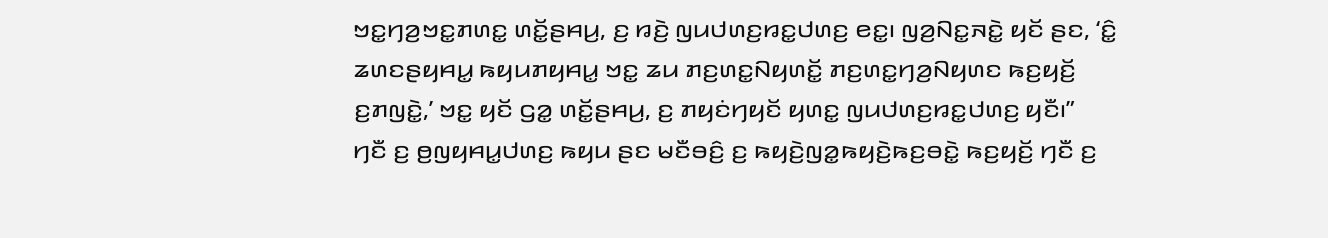ꤠꤢ꤭ꤚꤤ꤬ꤠꤢ꤭ꤊꤛꤢ꤭ ꤛꤢꤩ꤭ꤔꤌꤣ꤬, ꤢ꤬ ꤙꤢꤧ꤬ ꤜꤣꤓꤛꤢ꤬ꤙꤢ꤭ꤓꤛꤢ꤬ ꤕꤢ꤭꤯ ꤜꤤ꤬ꤡꤢ꤭ꤏꤢꤧ꤭ ꤟꤢꤩ ꤔꤢ, ‘ꤢꤨ꤭ ꤘꤛꤢꤔꤟꤌꤣ꤭ ꤒꤟꤣꤊꤟꤌꤣ꤭ ꤠꤢ꤭ ꤘꤣ ꤊꤢ꤬ꤛꤢ꤭ꤡꤟꤛꤢꤩ꤭ ꤊꤢ꤬ꤛꤢ꤭ꤚꤤ꤬ꤡꤟꤛꤢ ꤒꤢ꤬ꤟꤢꤩ꤬ ꤢ꤬ꤊꤜꤢꤧ꤭,’ ꤠꤢ꤭ ꤟꤢꤩ ꤞꤤ꤭ ꤛꤢꤩ꤭ꤔꤌꤣ꤬, ꤢ꤬ ꤊꤟꤢꤦꤚꤟꤢꤩ ꤟꤛꤢ꤭ ꤜꤣꤓꤛꤢ꤬ꤙꤢ꤭ꤓꤛꤢ꤬ ꤟꤢꤪ꤯”
ꤚꤢꤪ ꤢ꤬ ꤥ꤬ꤜꤟꤌꤣ꤭ꤓꤛꤢ꤬ ꤒꤟꤣ ꤔꤢ ꤗꤢꤪꤋꤢꤨ꤬ ꤢ꤬ ꤒꤟꤢꤧ꤬ꤜꤤ꤭ꤒꤟꤢꤧ꤬ꤒꤢ꤬ꤋꤢꤧ꤭ ꤒꤢ꤬ꤟꤢꤩ꤬ ꤚꤢꤪ ꤢ꤬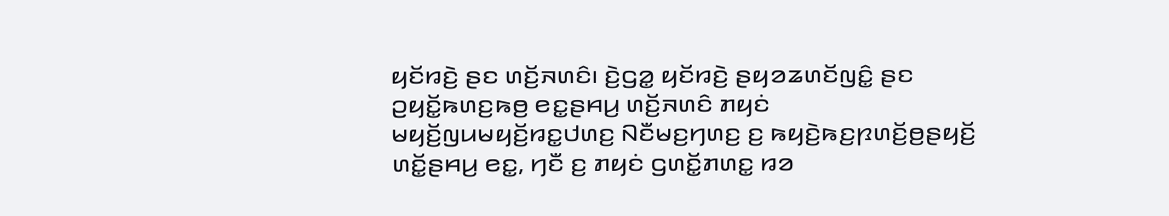ꤟꤢꤩꤙꤢꤧ꤬ ꤔꤢ ꤛꤢꤩ꤬ꤏꤛꤢꤨ꤯ ꤢꤧ꤬ꤞꤤ꤭ ꤟꤢꤩꤙꤢꤧ꤬ ꤔꤟꤤꤘꤛꤢꤩꤜꤢꤨ꤭ ꤔꤢ ꤑꤟꤢꤩ꤭ꤒꤛꤢ꤬ꤒꤥ꤬ ꤕꤢ꤭ꤔꤌꤣ꤬ ꤛꤢꤩ꤬ꤏꤛꤢꤨ ꤊꤟꤢꤦ ꤗꤟꤢꤩ꤬ꤜꤣꤗꤟꤢꤩ꤬ꤙꤢ꤭ꤓꤛꤢ꤬ ꤡꤢꤪꤗꤢ꤬ꤚꤛꤢ꤬ ꤢ꤬ ꤒꤟꤢꤧ꤬ꤒꤢ꤬ꤐꤛꤢꤩ꤬ꤥ꤬ꤔꤟꤢꤩ꤬ ꤛꤢꤩ꤭ꤔꤌꤣ꤬ ꤕꤢ꤭, ꤚꤢꤪ ꤢ꤬ ꤊꤟꤢꤦ ꤞꤛꤢꤩ꤭ꤊꤛꤢ꤭ ꤙꤤ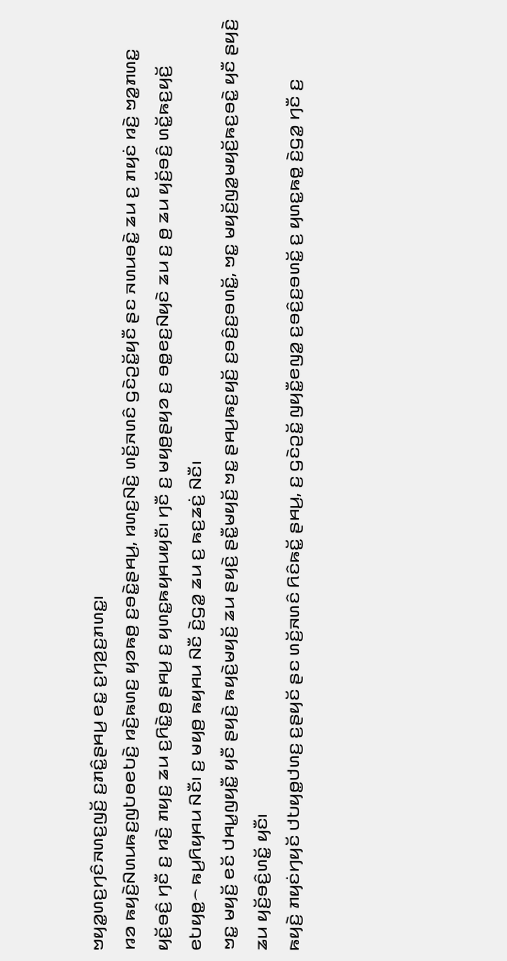ꤠꤟꤤ꤭ꤛꤢ꤬ꤚꤢꤨꤏꤛꤢ꤬ꤜꤢꤩ꤬ ꤢ꤬ꤊꤢꤨ꤭ꤔꤌꤣ꤬ ꤕꤢ꤭ ꤢ꤬ꤚꤤ꤬ꤢ꤬ꤊꤛꤢ꤭꤯
ꤙꤤ ꤒꤟꤢꤧ꤬ꤡꤛꤣꤒꤢ꤬ꤜꤝꤥꤕꤝꤢꤧ꤬ ꤙꤢꤧ꤬ꤒꤛꤢ꤬ ꤟꤤꤒꤥ꤬ ꤢ꤬ꤋꤢꤧ꤭ꤔꤌꤣ꤬, ꤙꤛꤢ꤬ꤡꤢꤧ꤬ ꤛꤢꤩ꤬ꤏꤛꤢꤨ ꤞꤢꤧꤑꤢꤩ꤭ꤟꤢꤪ ꤔꤢ ꤏꤛꤣꤋꤢꤧ꤭ ꤘꤣ ꤢ꤬ ꤊꤟꤢꤦ ꤙꤢꤧ꤬ ꤠꤤ꤭ꤊꤛꤢ꤭ ꤟꤢꤩ꤬ꤋꤢꤨ꤬ ꤚꤢꤪ ꤢ꤬ ꤙꤢꤧ꤬ ꤊꤟꤢ꤬ ꤘꤣ ꤢ꤬ꤖꤢꤧ꤭ꤥ꤬ ꤔꤌꤣ꤬ ꤢ꤬ ꤟꤛꤢ꤭ꤒꤟꤌꤣꤟꤢꤪ꤯ ꤚꤢꤪ ꤢ꤬ ꤗꤟꤥ꤬ꤔꤟꤤ ꤢ꤬ ꤋꤥ꤭ꤕꤢ꤬ꤡꤟꤢꤧ ꤘꤣ ꤢ꤬ ꤥ꤬ ꤘꤣ ꤟꤢꤩ꤬ꤋꤢꤨ꤬ ꤛꤢꤩ꤭ꤒꤢ꤬ꤟꤢꤩ꤬ ꤕꤝꤟꤥ꤭꤮ ꤒꤣ꤬ꤖꤟꤌꤣ ꤡꤢꤪ꤯ ꤢ꤬ ꤗꤟꤥ꤬ ꤒꤟꤌꤣ ꤡꤢꤪ ꤢꤧ꤬ꤞꤤ꤭ ꤘꤣ ꤢ꤬ ꤒꤢ꤬ꤘꤢꤦ꤬ ꤡꤢꤪ꤯
ꤠꤢ꤭ ꤗꤟꤢꤩ꤬ ꤕꤢꤩ ꤓꤌꤣ꤭ꤜꤟꤢꤪ꤭ ꤟꤢꤪ ꤔꤟꤢꤧ꤬ ꤒꤟꤢꤧ꤬ꤗꤟꤢꤩ꤬ ꤘꤣ ꤔꤟꤢꤧ꤬ ꤔꤢꤪ꤭ꤗꤟꤢꤩ꤬ ꤠꤢ꤭ ꤔꤌꤣ꤬ꤒꤢ꤬ꤟꤢꤩ꤬ ꤢ꤬ꤋꤢꤨ꤬ꤢ꤬ꤋꤛꤢꤩ꤭, ꤠꤢ꤭ ꤗꤟꤢꤩ꤬ꤜꤤ꤭ꤗꤟꤢꤩ꤬ꤒꤢ꤬ꤋꤢꤧ꤭ ꤟꤢꤪ ꤔꤟꤢꤧ꤬ ꤘꤣ ꤟꤢꤩ꤬ꤋꤢꤨ꤬ꤛꤢꤩ꤭ ꤟꤢꤪ꤯
ꤒꤟꤢꤧ꤬ ꤊꤟꤢꤦꤚꤟꤢꤩ ꤓꤝꤟꤥ꤭ꤓꤛꤢ꤬ ꤢ꤬ꤔꤟꤢꤩ ꤔꤢ ꤛꤢꤩ꤬ꤏꤛꤢꤨ ꤖꤢꤨꤒꤢꤩ꤭ ꤔꤌꤣ꤬, ꤢ꤬ ꤞꤢꤧꤑꤢꤩ꤭ ꤜꤟꤢꤪ꤭ꤕꤜꤤ꤭ ꤢ꤬ꤋꤢꤨ꤬ꤢ꤬ꤋꤛꤢꤩ꤭ ꤢ꤬ ꤟꤛꤢ꤭ꤒꤥ꤭ ꤢꤧ꤬ꤞꤤ꤭ ꤚꤢꤪ ꤢ꤬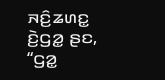ꤏꤢꤨ꤬ꤘꤛꤢ꤭ ꤢꤧ꤬ꤞꤤ꤭ ꤔꤢ, “ꤞꤤ꤭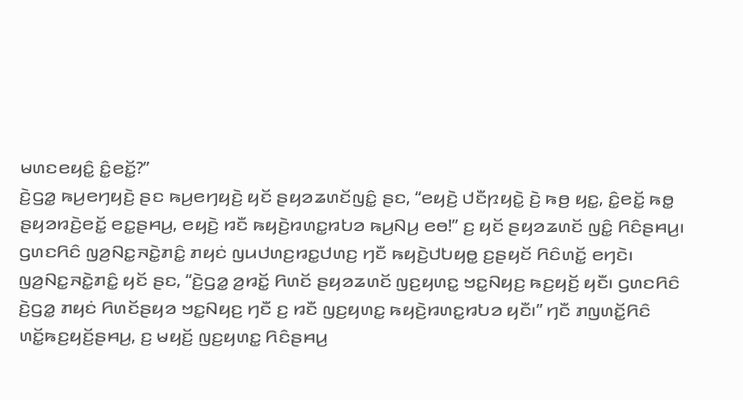ꤗꤛꤢꤕꤟꤢꤨ꤭ ꤢꤨ꤭ꤕꤢꤩ꤭?”
ꤢꤧ꤬ꤞꤤ꤭ ꤒꤣ꤬ꤕꤚꤟꤢꤧ꤬ ꤔꤢ ꤒꤣ꤬ꤕꤚꤟꤢꤧ꤬ ꤟꤢꤩ ꤔꤟꤤꤘꤛꤢꤩꤜꤢꤨ꤭ ꤔꤢ, “ꤕꤟꤢꤧ꤬ ꤓꤢꤪꤐꤟꤢꤧ꤭ ꤢꤧ꤬ ꤒꤥ꤬ ꤟꤢ꤭, ꤢꤨ꤭ꤕꤢꤩ꤭ ꤒꤥ꤭ ꤔꤟꤤꤙꤢꤧ꤬ꤕꤢꤩ꤭ ꤕꤢ꤭ꤔꤌꤣ꤬, ꤕꤟꤢꤧ꤬ ꤙꤢꤪ ꤒꤟꤢꤧ꤬ꤙꤛꤢ꤭ꤙꤝꤤ ꤒꤣ꤬ꤡꤣ꤬ ꤕꤥ!” ꤢ꤬ ꤟꤢꤩ ꤔꤟꤤꤘꤛꤢꤩ ꤜꤢꤨ꤭ ꤖꤢꤨꤔꤌꤣ꤬꤯ ꤞꤛꤢꤖꤢꤨ ꤜꤤ꤬ꤡꤢ꤭ꤏꤢꤧ꤭ꤊꤢꤨ꤭ ꤊꤟꤢꤦ ꤜꤣꤓꤛꤢ꤬ꤙꤢ꤭ꤓꤛꤢ꤬ ꤚꤢꤪ ꤒꤟꤢꤧ꤬ꤓꤝꤟꤥ꤭ ꤢ꤬ꤔꤟꤢꤩ ꤖꤢꤨꤛꤢꤩ꤭ ꤕꤚꤢꤧ꤯ ꤜꤤ꤬ꤡꤢ꤭ꤏꤢꤧ꤭ꤊꤢꤨ꤭ ꤟꤢꤩ ꤔꤢ, “ꤢꤧ꤬ꤞꤤ꤭ ꤤ꤬ꤙꤢꤩ꤭ ꤖꤛꤢꤩ ꤔꤟꤤꤘꤛꤢꤩ ꤜꤢ꤬ꤟꤛꤢ꤭ ꤠꤢ꤭ꤡꤟꤢ꤬ ꤒꤢ꤬ꤟꤢꤩ꤬ ꤟꤢꤪ꤯ ꤞꤛꤢꤖꤢꤨ ꤢꤧ꤬ꤞꤤ꤭ ꤊꤟꤢꤦ ꤖꤛꤢꤩꤔꤟꤤ ꤠꤢ꤭ꤡꤟꤢ꤬ ꤚꤢꤪ ꤢ꤬ ꤙꤢꤪ ꤜꤢ꤬ꤟꤛꤢ꤭ ꤒꤟꤢꤧ꤬ꤙꤛꤢ꤭ꤙꤝꤤ ꤟꤢꤪ꤯” ꤚꤢꤪ ꤊꤜꤛꤢꤩ꤭ꤖꤢꤨ ꤛꤢꤩ꤭ꤒꤢ꤬ꤟꤢꤩ꤬ꤔꤌꤣ꤬, ꤢ꤬ ꤗꤟꤢꤩ꤬ ꤜꤢ꤬ꤟꤛꤢ꤭ ꤖꤢꤨꤔꤌꤣ꤬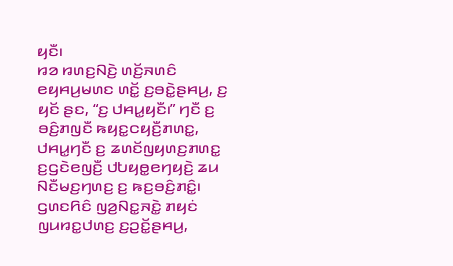ꤟꤢꤪ꤯
ꤙꤤ ꤙꤛꤢ꤬ꤡꤢꤧ꤬ ꤛꤢꤩ꤬ꤏꤛꤢꤨ ꤕꤟꤌꤣ꤬ꤗꤛꤢ ꤛꤢꤩ꤭ ꤢ꤬ꤋꤢꤧ꤭ꤔꤌꤣ꤬, ꤢ꤬ ꤟꤢꤩ ꤔꤢ, “ꤢ꤬ ꤓꤌꤣ꤭ꤟꤢꤪ꤯” ꤚꤢꤪ ꤢ꤬ ꤋꤢꤨ꤬ꤊꤜꤢꤪ ꤒꤟꤢ꤭ꤍꤟꤢꤪ꤬ꤊꤛꤢ꤭, ꤓꤌꤣ꤭ꤚꤢꤪ ꤢ꤬ ꤘꤛꤢꤩꤜꤟꤛꤢ꤬ꤊꤛꤢ꤭ ꤢ꤬ꤞꤢꤧꤕꤜꤢꤪ꤬ ꤓꤝꤟꤥ꤭ꤕꤚꤟꤢꤧ꤬ ꤘꤣ ꤡꤢꤪꤗꤢ꤬ꤚꤛꤢ꤬ ꤢ꤬ ꤒꤢ꤬ꤋꤢꤨ꤬ꤊꤢꤨ꤭꤯
ꤞꤛꤢꤖꤢꤨ ꤜꤤ꤬ꤡꤢ꤭ꤏꤢꤧ꤭ ꤊꤟꤢꤦ ꤜꤣꤙꤢ꤭ꤓꤛꤢ꤬ ꤢ꤬ꤑꤢꤩ꤭ꤔꤌꤣ꤬,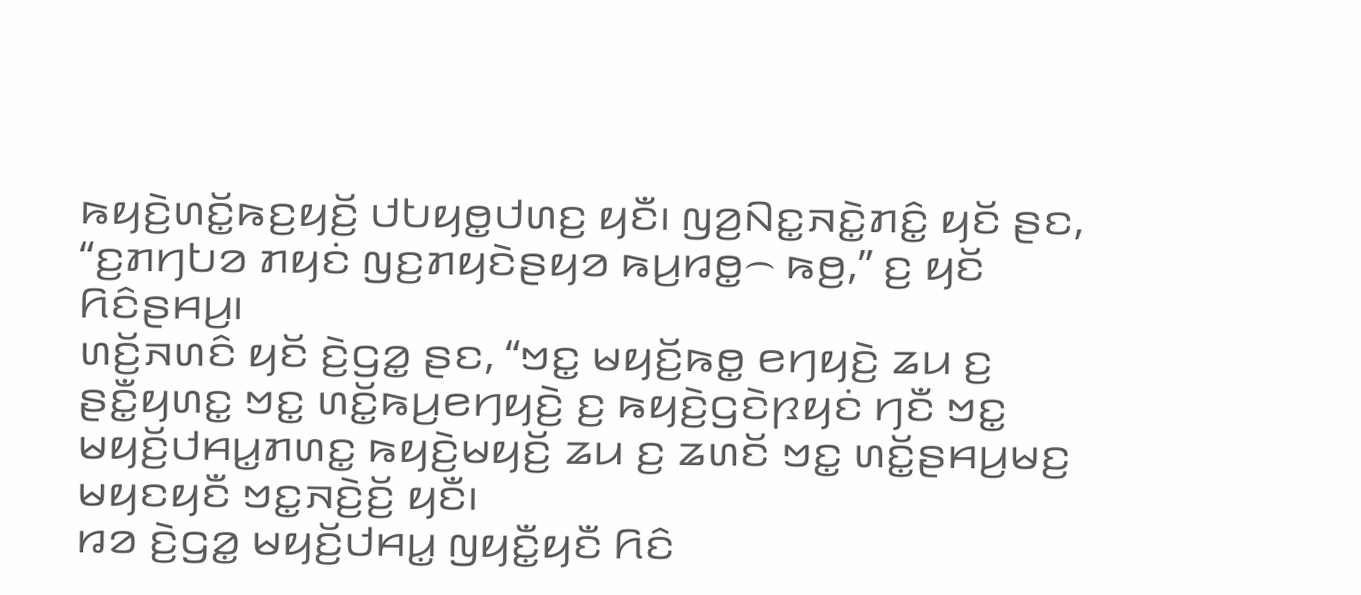ꤒꤟꤢꤧ꤬ꤛꤢꤩ꤭ꤒꤢ꤬ꤟꤢꤩ꤬ ꤓꤝꤟꤥ꤭ꤓꤛꤢ꤬ ꤟꤢꤪ꤯ ꤜꤤ꤬ꤡꤢ꤭ꤏꤢꤧ꤭ꤊꤢꤨ꤭ ꤟꤢꤩ ꤔꤢ, “ꤢ꤬ꤊꤚꤝꤤ ꤊꤟꤢꤦ ꤜꤢ꤬ꤊꤟꤢꤧꤔꤟꤤ ꤒꤣ꤬ꤙꤥ꤭꤮ ꤒꤥ꤬,” ꤢ꤬ ꤟꤢꤩ ꤖꤢꤨꤔꤌꤣ꤬꤯
ꤛꤢꤩ꤬ꤏꤛꤢꤨ ꤟꤢꤩ ꤢꤧ꤬ꤞꤤ꤭ ꤔꤢ, “ꤠꤢ꤭ ꤗꤟꤢꤩ꤬ꤒꤥ꤭ ꤕꤚꤟꤢꤧ꤬ ꤘꤣ ꤢ꤬ ꤔꤢꤪ꤭ꤟꤛꤢ꤭ ꤠꤢ꤭ ꤛꤢꤩ꤭ꤒꤣ꤬ꤕꤚꤟꤢꤧ꤬ ꤢ꤬ ꤒꤟꤢꤧ꤬ꤞꤢꤧꤐꤟꤢꤦ ꤚꤢꤪ ꤠꤢ꤭ ꤗꤟꤢꤩ꤬ꤓꤌꤣ꤭ꤊꤛꤢ꤭ ꤒꤟꤢꤧ꤬ꤗꤟꤢꤩ꤬ ꤘꤣ ꤢ꤬ ꤘꤛꤢꤩ ꤠꤢ꤭ ꤛꤢꤩ꤭ꤔꤌꤣ꤬ꤗꤢ꤬ ꤗꤟꤢꤟꤢꤪ ꤠꤢ꤭ꤏꤢꤧ꤬ꤢꤩ꤬ ꤟꤢꤪ꤯
ꤙꤤ ꤢꤧ꤬ꤞꤤ꤭ ꤗꤟꤢꤩ꤬ꤓꤌꤣ꤭ ꤜꤟꤢꤪ꤭ꤟꤢꤪ ꤖꤢꤨ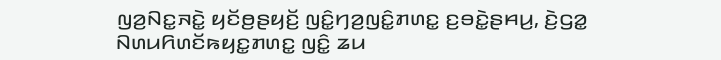ꤜꤤ꤬ꤡꤢ꤭ꤏꤢꤧ꤭ ꤟꤢꤩꤥ꤬ꤔꤟꤢꤩ꤬ ꤜꤢꤨ꤭ꤚꤤ꤬ꤜꤢꤨ꤭ꤊꤛꤢ꤭ ꤢ꤬ꤋꤢꤧ꤭ꤔꤌꤣ꤬, ꤢꤧ꤬ꤞꤤ꤭ ꤡꤛꤣꤖꤛꤢꤩꤒꤟꤢ꤭ꤊꤛꤢ꤭ ꤜꤢꤨ꤭ ꤘꤣ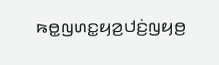ꤒꤥ꤭ꤜꤛꤢ꤭ꤟꤤ꤬ꤓꤢꤦ꤬ꤜꤟꤥ꤬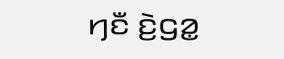ꤚꤢꤪ ꤢꤧ꤬ꤞꤤ꤭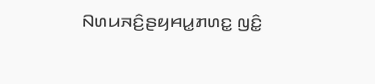ꤡꤛꤣꤏꤢꤨ꤬ꤔꤟꤌꤣ꤭ꤊꤛꤢ꤭ ꤜꤢꤨ꤭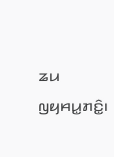ꤘꤣ ꤜꤟꤌꤣ꤭ꤊꤢꤨ꤭꤯